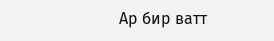Ар бир ватт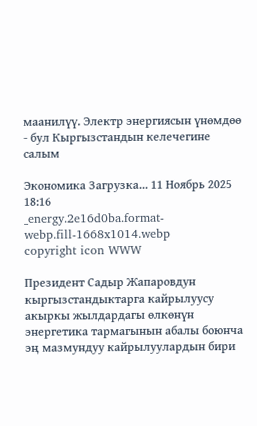маанилүү. Электр энергиясын үнөмдөө - бул Кыргызстандын келечегине салым

Экономика Загрузка... 11 Ноябрь 2025 18:16
_energy.2e16d0ba.format-webp.fill-1668x1014.webp
copyright icon WWW

Президент Садыр Жапаровдун кыргызстандыктарга кайрылуусу акыркы жылдардагы өлкөнүн энергетика тармагынын абалы боюнча эң мазмундуу кайрылуулардын бири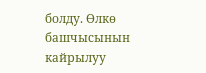болду. Өлкө башчысынын кайрылуу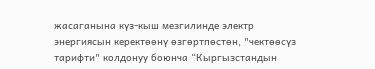жасаганына күз-кыш мезгилинде электр энергиясын керектөөнү өзгөртпөстөн, "чектөөсүз тарифти" колдонуу боюнча “Кыргызстандын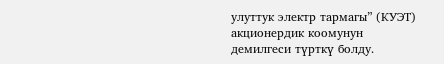улуттук электр тармагы” (КУЭТ) акционердик коомунун демилгеси түрткү болду.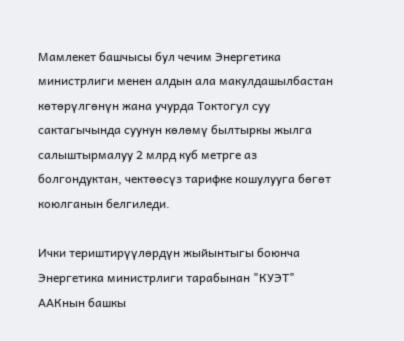Мамлекет башчысы бул чечим Энергетика министрлиги менен алдын ала макулдашылбастан көтөрүлгөнүн жана учурда Токтогул суу сактагычында суунун көлөмү былтыркы жылга салыштырмалуу 2 млрд куб метрге аз болгондуктан, чектөөсүз тарифке кошулууга бөгөт коюлганын белгиледи.

Ички териштирүүлөрдүн жыйынтыгы боюнча Энергетика министрлиги тарабынан "КУЭТ" ААКнын башкы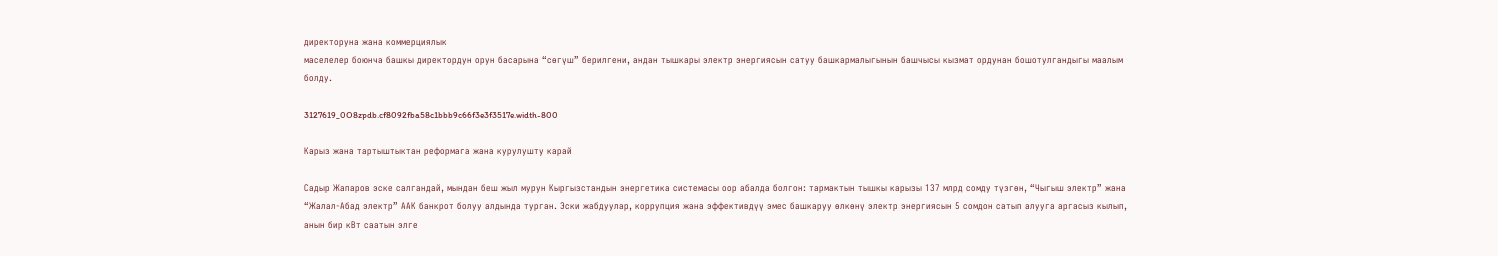директоруна жана коммерциялык
маселелер боюнча башкы директордун орун басарына “сөгүш” берилгени, андан тышкары электр энергиясын сатуу башкармалыгынын башчысы кызмат ордунан бошотулгандыгы маалым болду.

3127619_0O8zpdb.cf8092fba58c1bbb9c66f3e3f3517e.width-800

Карыз жана тартыштыктан реформага жана курулушту карай

Садыр Жапаров эске салгандай, мындан беш жыл мурун Кыргызстандын энергетика системасы оор абалда болгон: тармактын тышкы карызы 137 млрд сомду түзгөн, “Чыгыш электр” жана “Жалал-Абад электр” ААК банкрот болуу алдында турган. Эски жабдуулар, коррупция жана эффективдүү эмес башкаруу өлкөнү электр энергиясын 5 сомдон сатып алууга аргасыз кылып, анын бир кВт саатын элге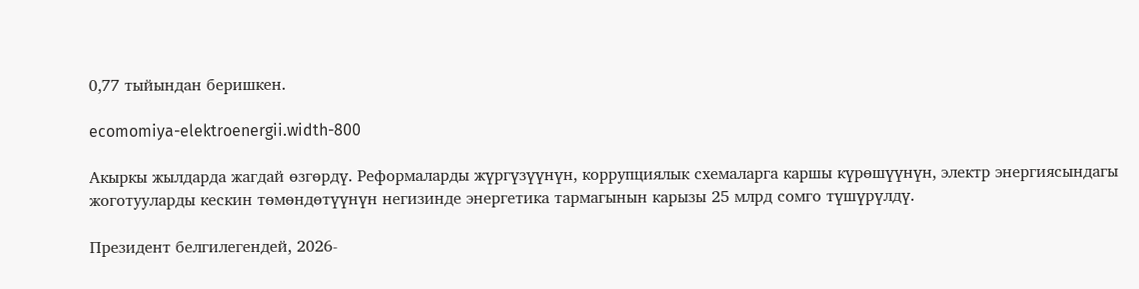0,77 тыйындан беришкен.

ecomomiya-elektroenergii.width-800

Акыркы жылдарда жагдай өзгөрдү. Реформаларды жүргүзүүнүн, коррупциялык схемаларга каршы күрөшүүнүн, электр энергиясындагы жоготууларды кескин төмөндөтүүнүн негизинде энергетика тармагынын карызы 25 млрд сомго түшүрүлдү.

Президент белгилегендей, 2026-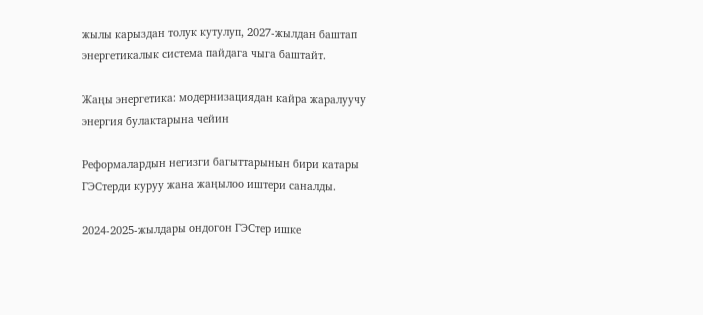жылы карыздан толук кутулуп, 2027-жылдан баштап энергетикалык система пайдага чыга баштайт.

Жаңы энергетика: модернизациядан кайра жаралуучу энергия булактарына чейин

Реформалардын негизги багыттарынын бири катары ГЭСтерди куруу жана жаңылоо иштери саналды.

2024-2025-жылдары ондогон ГЭСтер ишке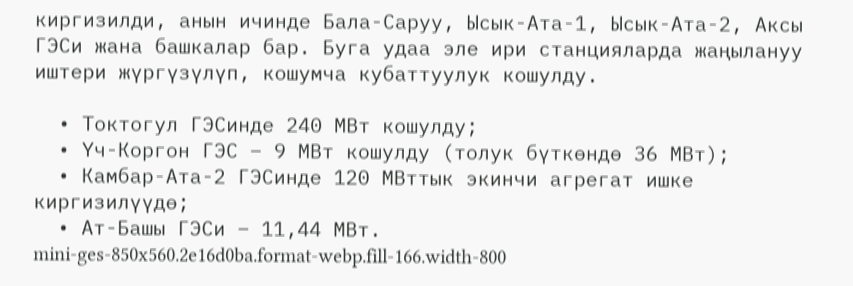киргизилди, анын ичинде Бала-Саруу, Ысык-Ата-1, Ысык-Ата-2, Аксы ГЭСи жана башкалар бар. Буга удаа эле ири станцияларда жаңылануу иштери жүргүзүлүп, кошумча кубаттуулук кошулду.

  • Токтогул ГЭСинде 240 МВт кошулду;
  • Үч-Коргон ГЭС – 9 МВт кошулду (толук бүткөндө 36 МВт);
  • Камбар-Ата-2 ГЭСинде 120 МВттык экинчи агрегат ишке киргизилүүдө;
  • Ат-Башы ГЭСи – 11,44 МВт.
mini-ges-850x560.2e16d0ba.format-webp.fill-166.width-800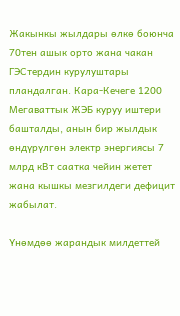Жакынкы жылдары өлкө боюнча 70тен ашык орто жана чакан ГЭСтердин курулуштары пландалган. Кара-Кечеге 1200 Мегаваттык ЖЭБ куруу иштери башталды, анын бир жылдык өндүрүлгөн электр энергиясы 7 млрд кВт саатка чейин жетет жана кышкы мезгилдеги дефицит жабылат.

Үнөмдөө жарандык милдеттей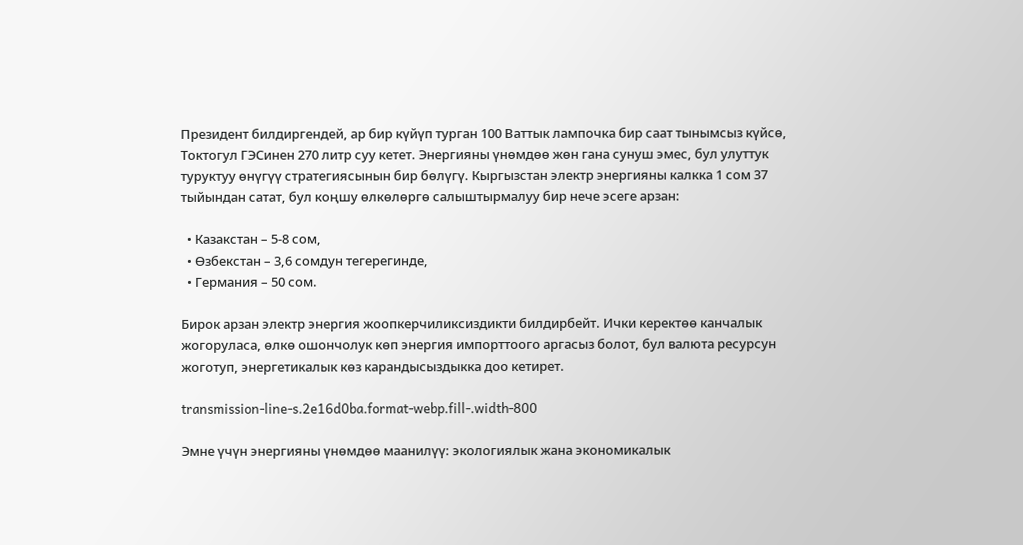Президент билдиргендей, ар бир күйүп турган 100 Ваттык лампочка бир саат тынымсыз күйсө, Токтогул ГЭСинен 270 литр суу кетет. Энергияны үнөмдөө жөн гана сунуш эмес, бул улуттук туруктуу өнүгүү стратегиясынын бир бөлүгү. Кыргызстан электр энергияны калкка 1 сом 37 тыйындан сатат, бул коңшу өлкөлөргө салыштырмалуу бир нече эсеге арзан:

  • Казакстан – 5-8 сом,
  • Өзбекстан – 3,6 сомдун тегерегинде,
  • Германия – 50 сом.

Бирок арзан электр энергия жоопкерчиликсиздикти билдирбейт. Ички керектөө канчалык жогоруласа, өлкө ошончолук көп энергия импорттоого аргасыз болот, бул валюта ресурсун жоготуп, энергетикалык көз карандысыздыкка доо кетирет.

transmission-line-s.2e16d0ba.format-webp.fill-.width-800

Эмне үчүн энергияны үнөмдөө маанилүү: экологиялык жана экономикалык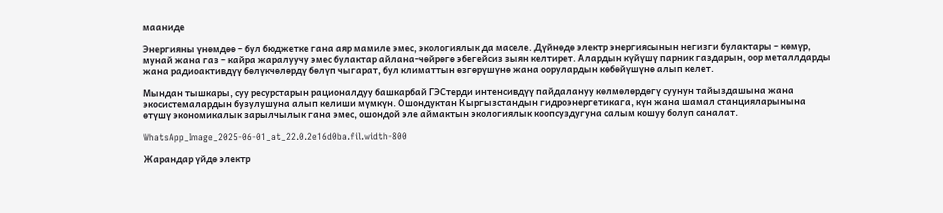мааниде

Энергияны үнөмдөө – бул бюджетке гана аяр мамиле эмес, экологиялык да маселе. Дүйнөдө электр энергиясынын негизги булактары – көмүр, мунай жана газ – кайра жаралуучу эмес булактар айлана-чөйрөгө эбегейсиз зыян келтирет. Алардын күйүшү парник газдарын, оор металлдарды жана радиоактивдүү бөлүкчөлөрдү бөлүп чыгарат, бул климаттын өзгөрүшүнө жана оорулардын көбөйүшүнө алып келет.

Мындан тышкары, суу ресурстарын рационалдуу башкарбай ГЭСтерди интенсивдүү пайдалануу көлмөлөрдөгү суунун тайыздашына жана экосистемалардын бузулушуна алып келиши мүмкүн. Ошондуктан Кыргызстандын гидроэнергетикага, күн жана шамал станцияларынына өтүшү экономикалык зарылчылык гана эмес, ошондой эле аймактын экологиялык коопсуздугуна салым кошуу болуп саналат.

WhatsApp_Image_2025-06-01_at_22.0.2e16d0ba.fil.width-800

Жарандар үйдө электр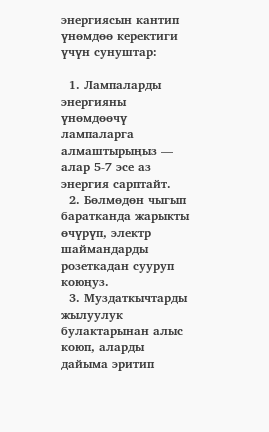энергиясын кантип үнөмдөө керектиги үчүн сунуштар:

  1. Лампаларды энергияны үнөмдөөчү лампаларга алмаштырыңыз — алар 5-7 эсе аз энергия сарптайт.
  2. Бөлмөдөн чыгып баратканда жарыкты өчүрүп, электр шаймандарды розеткадан сууруп коюңуз.
  3. Муздаткычтарды жылуулук булактарынан алыс коюп, аларды дайыма эритип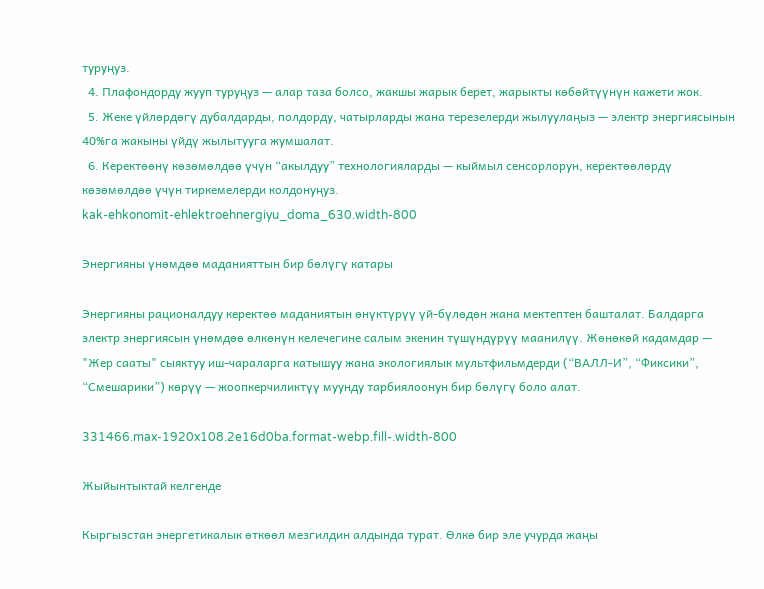туруңуз.
  4. Плафондорду жууп туруңуз — алар таза болсо, жакшы жарык берет, жарыкты көбөйтүүнүн кажети жок.
  5. Жеке үйлөрдөгү дубалдарды, полдорду, чатырларды жана терезелерди жылуулаңыз — электр энергиясынын 40%га жакыны үйдү жылытууга жумшалат.
  6. Керектөөнү көзөмөлдөө үчүн “акылдуу” технологияларды — кыймыл сенсорлорун, керектөөлөрдү көзөмөлдөө үчүн тиркемелерди колдонуңуз.
kak-ehkonomit-ehlektroehnergiyu_doma_630.width-800

Энергияны үнөмдөө маданияттын бир бөлүгү катары

Энергияны рационалдуу керектөө маданиятын өнүктүрүү үй-бүлөдөн жана мектептен башталат. Балдарга электр энергиясын үнөмдөө өлкөнүн келечегине салым экенин түшүндүрүү маанилүү. Жөнөкөй кадамдар — "Жер сааты" сыяктуу иш-чараларга катышуу жана экологиялык мультфильмдерди (“ВАЛЛ-И”, “Фиксики”, “Смешарики”) көрүү — жоопкерчиликтүү муунду тарбиялоонун бир бөлүгү боло алат.

331466.max-1920x108.2e16d0ba.format-webp.fill-.width-800

Жыйынтыктай келгенде

Кыргызстан энергетикалык өткөөл мезгилдин алдында турат. Өлкө бир эле учурда жаңы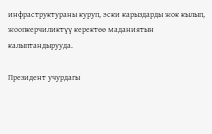инфраструктураны куруп, эски карыздарды жок кылып, жоопкерчиликтүү керектөө маданиятын калыптандырууда.

Президент учурдагы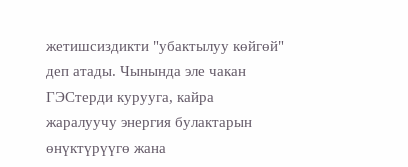жетишсиздикти "убактылуу көйгөй" деп атады. Чынында эле чакан ГЭСтерди курууга, кайра жаралуучу энергия булактарын өнүктүрүүгө жана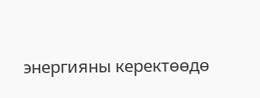энергияны керектөөдө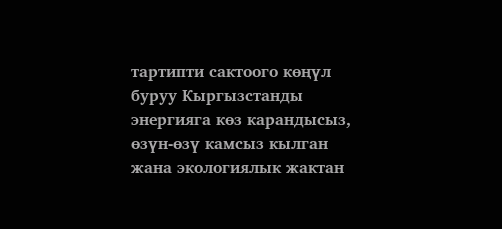тартипти сактоого көңүл буруу Кыргызстанды энергияга көз карандысыз, өзүн-өзү камсыз кылган жана экологиялык жактан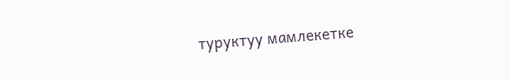туруктуу мамлекетке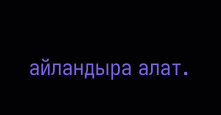айландыра алат.